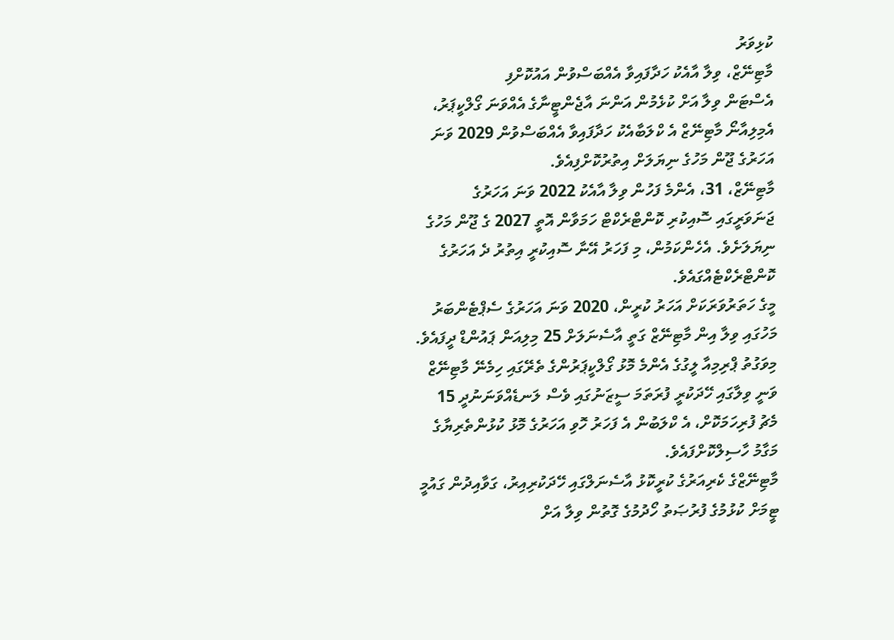ކުޅިވަރު
މާޓިނޭޒް، ވިލާ އާއެކު ހަދާފައިވާ އެއްބަސްވުން އައުކޮށްފި
އެސްޓަން ވިލާ އަށް ކުޅެމުން އަންނަ އާޖެންޓީނާގެ އެއްވަނަ ގޯލްކީޕަރު، އެމިލިއާނޯ މާޓިނޭޒް އެ ކްލަބާއެކު ހަދާފައިވާ އެއްބަސްވުން 2029 ވަނަ އަހަރުގެ ޖޫން މަހުގެ ނިޔަލަށް އިތުރުކޮށްފިއެވެ.
މާޓިނޭޒް، 31، އެންމެ ފަހުން ވިލާ އާއެކު 2022 ވަނަ އަހަރުގެ ޖަނަވަރީގައި ސޮއިކުރި ކޮންޓްރެކްޓް ހަމަވާން އޮތީ 2027 ގެ ޖޫން މަހުގެ ނިޔަލަށެވެ. އެހެންކަމުން، މި ފަހަރު އޭނާ ސޮއިކުރީ އިތުރު ދެ އަހަރުގެ ކޮންޓްރެކްޓެއްގައެވެ.
މީގެ ހަތަރުވަރަކަށް އަހަރު ކުރީން، 2020 ވަނަ އަހަރުގެ ސެޕްޓެންބަރު މަހުގައި ވިލާ އިން މާޓިނޭޒް ގަތީ އާސެނަލަށް 25 މިލިއަން ޕައުންޑް ދީފައެވެ. މިވަގުތު ޕްރިމިއާ ލީގުގެ އެންމެ މޮޅު ގޯލްކީޕަރުންގެ ތެރޭގައި ހިމެނޭ މާޓިނޭޒް ވަނީ ވިލާގައި ހޭދަކުރީ ފުރަތަމަ ސީޒަނުގައި ވެސް ލަނޑެއްވަނަނުދީ 15 މެޗު ފުރިހަމަކޮށް، އެ ކްލަބުން އެ ފަހަރު ހޮވި އަހަރުގެ މޮޅު ކުޅުންތެރިޔާގެ މަގާމު ހާސިލްކޮށްފައެވެ.
މާޓިނޭޒްގެ ކެރިއަރުގެ ކުރީކޮޅު އާސެނަލްގައި ހޭދަކުރިއިރު، ގަވާއިދުން ގައުމީ ޓީމަށް ކުޅުމުގެ ފުރުޞަތު ހޯދުމުގެ ގޮތުން ވިލާ އަށް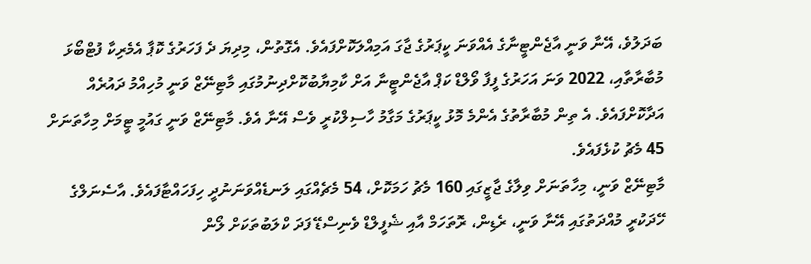ބަދަލުވެ، އޭނާ ވަނީ އާޖެންޓީނާގެ އެއްވަނަ ކީޕަރުގެ ޖާގަ އަމިއްލަކޮށްފައެވެ. އެގޮތުން، މިދިޔަ ދެ ފަހަރުގެ ކޮޕާ އެމެރިކާ ފުޓްބޯޅަ މުބާރާތާއި، 2022 ވަނަ އަހަރުގެ ފީފާ ވޯލްޑް ކަޕް އާޖެންޓީނާ އަށް ކާމިޔާބުކޮށްދިނުމުގައި މާޓިނޭޒް ވަނީ މުހިއްމު ދައުރެއް އަދާކޮށްފައެވެ. އެ ތިން މުބާރާތުގެ އެންމެ މޮޅު ކީޕަރުގެ މަގާމު ހާސިލްކުރީ ވެސް އޭނާ އެވެ. މާޓިނޭޒް ވަނީ ގައުމީ ޓީމަށް މިހާތަނަށް 45 މެޗު ކުޅެފައެވެ.
މާޓިނޭޒް ވަނީ، މިހާތަނަށް ވިލާގެ ޖާޒީގައި 160 މެޗު ހަމަކޮށް، 54 މެޗެއްގައި ލަނޑެއްވަނަނުދީ ހިފަހައްޓާފައެވެ. އާސެނަލްގެ ހޭދަކުރީ މުއްދަތުގައި އޭނާ ވަނީ، ރެޑިން، ރޮތަހަމް އާއި ޝެފީލްޑް ވެނިސްޑޭ ފަދަ ކްލަބުތަކަށް ލޯން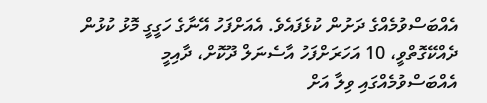އެއްބަސްވުމެއްގެ ދަށުން ކުޅެފައެވެ. އެއަށްފަހު އޭނާގެ ހަގީގީ މޮޅު ކުޅުން ދެއްކޭގޮތްވީ، 10 އަހަރަށްފަހު އާސެނަލް ދޫކޮށް، ދާއިމީ އެއްބަސްވުމެއްގައި ވިލާ އަށް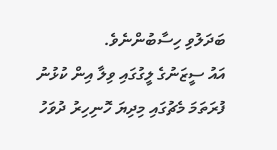ބަދަލުވި ހިސާބުންނެވެ.
އައު ސީޒަނުގެ ލީގުގައި ވިލާ އިން ކުޅުނު ފުރަތަމަ މެޗުގައި މިދިޔަ ހޮނިހިރު ދުވަހު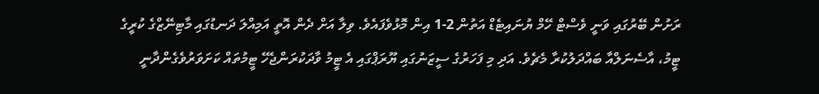ރަށުން ބޭރުގައި ވަނީ ވެސްޓް ހޭމް ޔުނައިޓެޑް އަތުން 2-1 އިން މޮޅުވެފައެވެ. ވިލާ އަށް ދެން އޮތީ އަމިއްލަ ދަނޑުގައި މާޓިނޭޒްގެ ކުރީގެ ޓީމު، އާސެނަލްއާ ބައްދަލުކުރާ މެޗެވެ. އަދި މި ފަހަރުގެ ސީޒަނުގައި ޔޫރަޕްގައި އެ ޓީމު ވާދަކުރަންޖެހޭ ޓީމުތައް ކަށަވަރުވެގެންދާނީ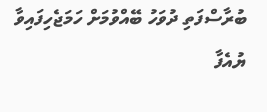ބުރާސްފަތި ދުވަހު ބޭއްވުމަށް ހަމަޖެހިފައިވާ ޔުއެފާ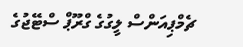ޗެމްޕިއަންސް ލީގުގެ ގްރޫޕް ސްޓޭޖުގެ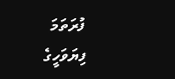ފުރަތަމަ ފިޔަވަހީގެ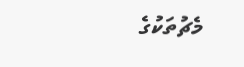މެޗުތަކުގެ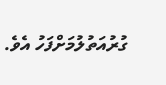ގުރުއަތުލުމަށްފަހު އެވެ.